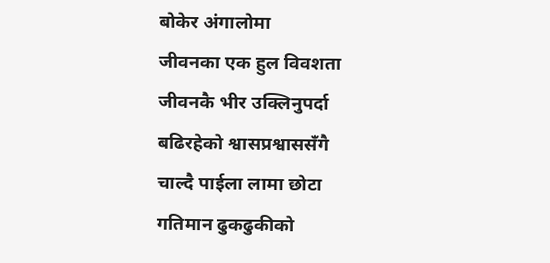बोकेर अंगालोमा
जीवनका एक हुल विवशता
जीवनकै भीर उक्लिनुपर्दा
बढिरहेको श्वासप्रश्वाससँगै
चाल्दै पाईला लामा छोटा
गतिमान ढुकढुकीको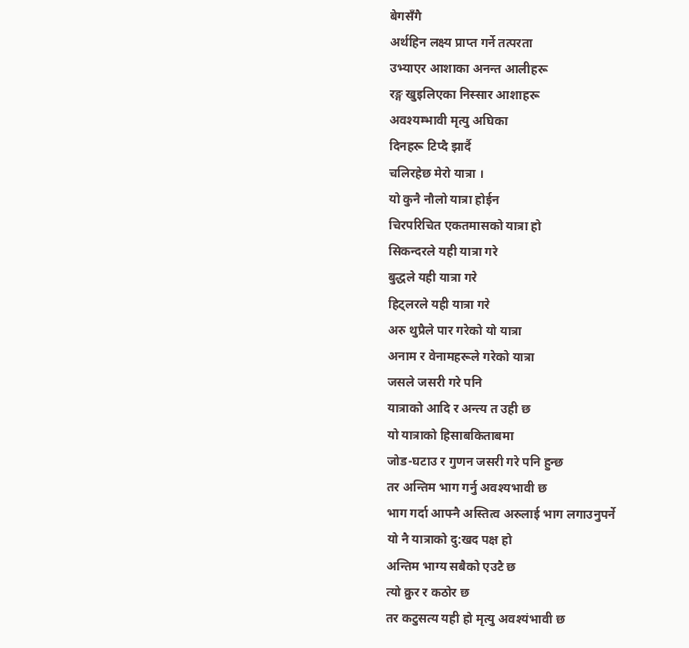बेगसँगै
अर्थहिन लक्ष्य प्राप्त गर्ने तत्परता
उभ्याएर आशाका अनन्त आलीहरू
रङ्ग खुइलिएका निस्सार आशाहरू
अवश्यम्भावी मृत्यु अघिका
दिनहरू टिप्दै झार्दै
चलिरहेछ मेरो यात्रा ।
यो कुनै नौलो यात्रा होईन
चिरपरिचित एकतमासको यात्रा हो
सिकन्दरले यही यात्रा गरे
बुद्धले यही यात्रा गरे
हिट्लरले यही यात्रा गरे
अरु थुप्रैले पार गरेको यो यात्रा
अनाम र वेनामहरूले गरेको यात्रा
जसले जसरी गरे पनि
यात्राको आदि र अन्त्य त उही छ
यो यात्राको हिसाबकिताबमा
जोड-घटाउ र गुणन जसरी गरे पनि हुन्छ
तर अन्तिम भाग गर्नु अवश्यभावी छ
भाग गर्दा आफ्नै अस्तित्व अरुलाई भाग लगाउनुपर्ने
यो नै यात्राको दु:खद पक्ष हो
अन्तिम भाग्य सबैको एउटै छ
त्यो क्रुर र कठोर छ
तर कटुसत्य यही हो मृत्यु अवश्यंभावी छ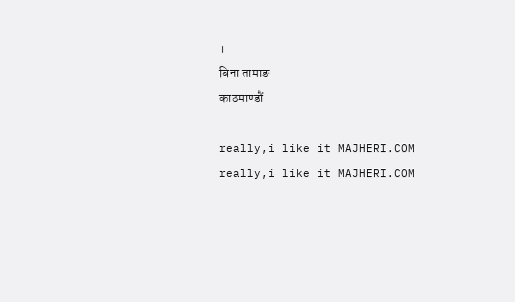।
बिना तामाङ
काठमाण्डौं

really,i like it MAJHERI.COM
really,i like it MAJHERI.COM